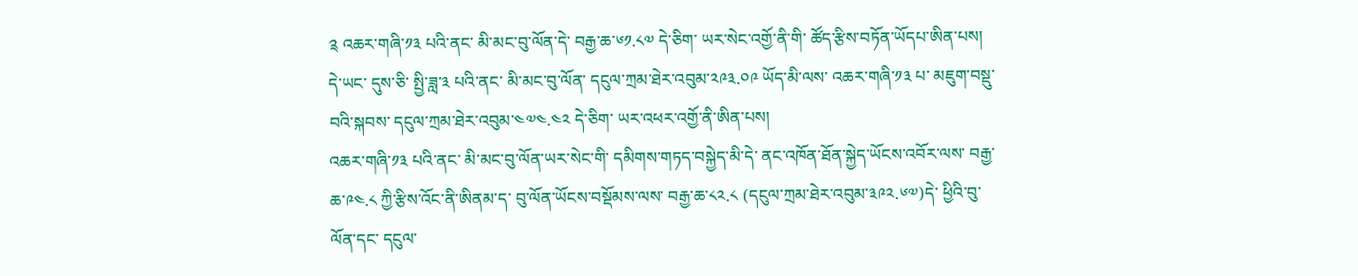༉ འཆར་གཞི་༡༣ པའི་ནང་ མི་མང་བུ་ལོན་དེ་ བརྒྱ་ཆ་༦༡.༨༧ དེ་ཅིག་ ཡར་སེང་འགྱོ་ནི་གི་ ཚོད་རྩིས་བཏོན་ཡོདཔ་ཨིན་པས།
དེ་ཡང་ དུས་ཅི་ སྤྱི་ཟླ་༣ པའི་ནང་ མི་མང་བུ་ལོན་ དངུལ་ཀྲམ་ཐེར་འབུམ་༢༩༣.༠༩ ཡོད་མི་ལས་ འཆར་གཞི་༡༣ པ་ མཇུག་བསྡུ་བའི་སྐབས་ དངུལ་ཀྲམ་ཐེར་འབུམ་༤༧༤.༤༢ དེ་ཅིག་ ཡར་འཕར་འགྱོ་ནི་ཨིན་པས།
འཆར་གཞི་༡༣ པའི་ནང་ མི་མང་བུ་ལོན་ཡར་སེང་གི་ དམིགས་གཏད་བསྐྱེད་མི་དེ་ ནང་འཁོན་ཐོན་སྐྱེད་ཡོངས་འབོར་ལས་ བརྒྱ་ཆ་༩༤.༨ ཀྱི་རྩིས་འོང་ནི་ཨིནམ་ད་ བུ་ལོན་ཡོངས་བསྡོམས་ལས་ བརྒྱ་ཆ་༨༢.༨ (དངུལ་ཀྲམ་ཐེར་འབུམ་༣༩༢.༦༧)དེ་ ཕྱིའི་བུ་ལོན་དང་ དངུལ་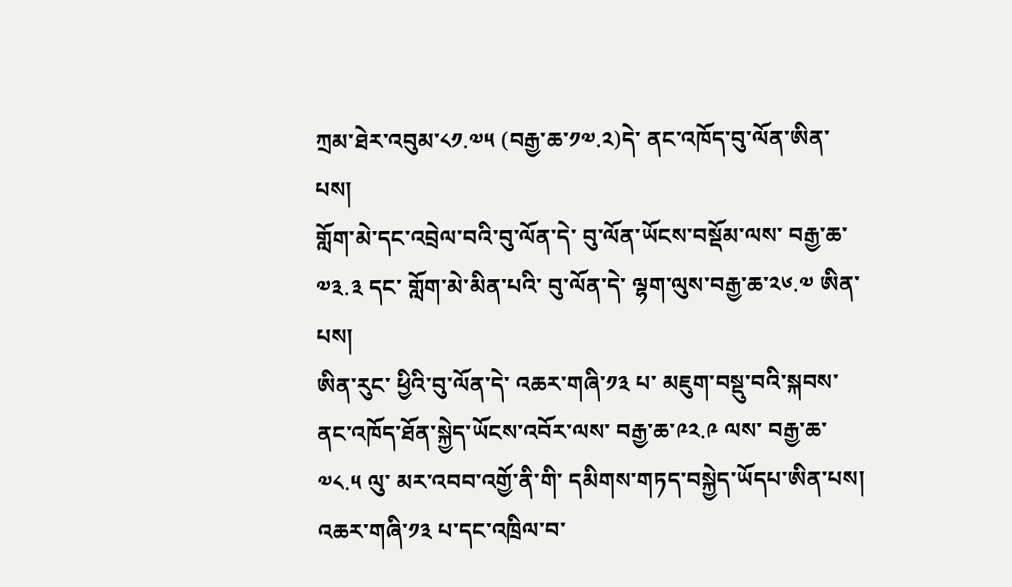ཀྲམ་ཐེར་འབུམ་༨༡.༧༥ (བརྒྱ་ཆ་༡༧.༢)དེ་ ནང་འཁོད་བུ་ལོན་ཨིན་པས།
གློག་མེ་དང་འབྲེལ་བའི་བུ་ལོན་དེ་ བུ་ལོན་ཡོངས་བསྡོམ་ལས་ བརྒྱ་ཆ་༧༣.༣ དང་ གློག་མེ་མིན་པའི་ བུ་ལོན་དེ་ ལྷག་ལུས་བརྒྱ་ཆ་༢༦.༧ ཨིན་པས།
ཨིན་རུང་ ཕྱིའི་བུ་ལོན་དེ་ འཆར་གཞི་༡༣ པ་ མཇུག་བསྡུ་བའི་སྐབས་ ནང་འཁོད་ཐོན་སྐྱེད་ཡོངས་འབོར་ལས་ བརྒྱ་ཆ་༩༢.༩ ལས་ བརྒྱ་ཆ་༧༨.༥ ལུ་ མར་འབབ་འགྱོ་ནི་གི་ དམིགས་གཏད་བསྐྱེད་ཡོདཔ་ཨིན་པས།
འཆར་གཞི་༡༣ པ་དང་འཁྲིལ་བ་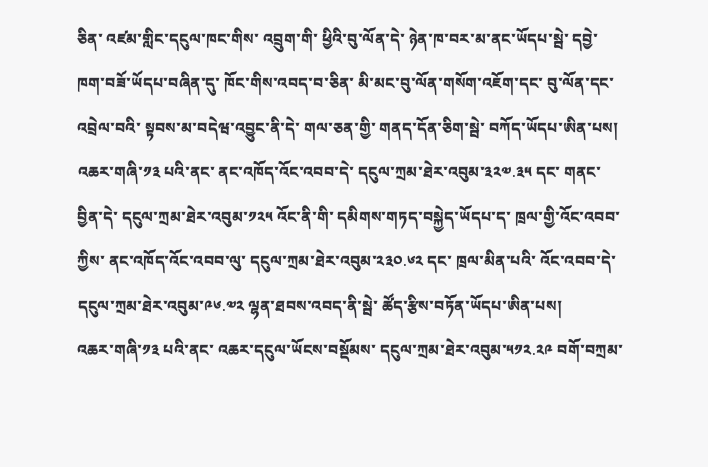ཅིན་ འཛམ་གླིང་དངུལ་ཁང་གིས་ འབྲུག་གི་ ཕྱིའི་བུ་ལོན་དེ་ ཉེན་ཁ་བར་མ་ནང་ཡོདཔ་སྦེ་ དབྱེ་ཁག་བཟོ་ཡོདཔ་བཞིན་དུ་ ཁོང་གིས་འབད་བ་ཅིན་ མི་མང་བུ་ལོན་གསོག་འཇོག་དང་ བུ་ལོན་དང་འབྲེལ་བའི་ སྟབས་མ་བདེཝ་འབྱུང་ནི་དེ་ གལ་ཅན་གྱི་ གནད་དོན་ཅིག་སྦེ་ བཀོད་ཡོདཔ་ཨིན་པས།
འཆར་གཞི་༡༣ པའི་ནང་ ནང་འཁོད་འོང་འབབ་དེ་ དངུལ་ཀྲམ་ཐེར་འབུམ་༣༢༧.༣༥ དང་ གནང་བྱིན་དེ་ དངུལ་ཀྲམ་ཐེར་འབུམ་༡༢༥ འོང་ནི་གི་ དམིགས་གཏད་བསྐྱེད་ཡོདཔ་ད་ ཁྲལ་གྱི་འོང་འབབ་ཀྱིས་ ནང་འཁོད་འོང་འབབ་ལུ་ དངུལ་ཀྲམ་ཐེར་འབུམ་༢༣༠.༦༢ དང་ ཁྲལ་མིན་པའི་ འོང་འབབ་དེ་ དངུལ་ཀྲམ་ཐེར་འབུམ་༩༦.༧༢ ལྷན་ཐབས་འབད་ནི་སྦེ་ ཚོད་རྩིས་བཏོན་ཡོདཔ་ཨིན་པས།
འཆར་གཞི་༡༣ པའི་ནང་ འཆར་དངུལ་ཡོངས་བསྡོམས་ དངུལ་ཀྲམ་ཐེར་འབུམ་༥༡༢.༢༩ བགོ་བཀྲམ་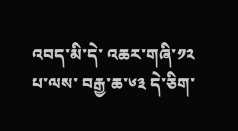འབད་མི་དེ་ འཆར་གཞི་༡༢ པ་ལས་ བརྒྱ་ཆ་༦༣ དེ་ཅིག་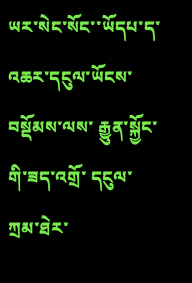ཡར་སེང་སོང་་ཡོདཔ་ད་ འཆར་དངུལ་ཡོངས་བསྡོམས་ལས་ རྒྱུན་སྐྱོང་གི་ཟད་འགྲོ་ དངུལ་ཀྲམ་ཐེར་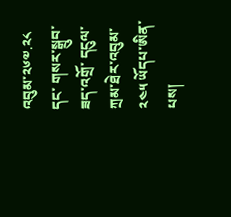འབུམ་༢༦༧.༢༨ དང་ གསར་སྒྲུབ་ཟད་འགྲོ་ དངུལ་ཀྲམ་ཐེར་འབུམ་༢༤༥ ཡོདཔ་ཨིན་པས།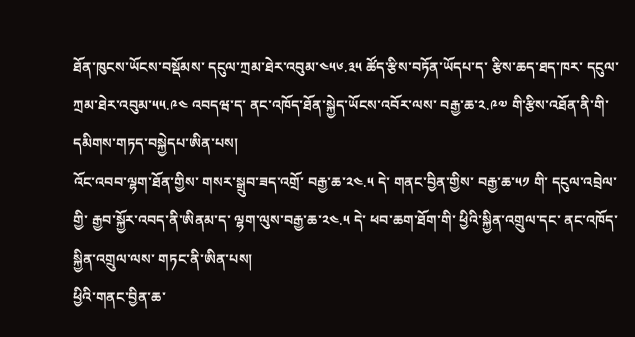ཐོན་ཁུངས་ཡོངས་བསྡོམས་ དངུལ་ཀྲམ་ཐེར་འབུམ་༤༥༦.༣༥ ཚོད་རྩིས་བཏོན་ཡོདཔ་ད་ རྩིས་ཆད་ཐད་ཁར་ དངུལ་ཀྲམ་ཐེར་འབུམ་༥༥.༩༤ འབདཝ་ད་ ནང་འཁོད་ཐོན་སྐྱེད་ཡོངས་འབོར་ལས་ བརྒྱ་ཆ་༢.༩༧ གི་རྩིས་འཐོན་ནི་གི་ དམིགས་གཏད་བསྐྱེདཔ་ཨིན་པས།
འོང་འབབ་ལྷག་ཐོན་གྱིས་ གསར་སྒྲུབ་ཟད་འགྲོ་ བརྒྱ་ཆ་༢༤.༥ དེ་ གནང་བྱིན་གྱིས་ བརྒྱ་ཆ་༥༡ གི་ དངུལ་འབྲེལ་གྱི་ རྒྱབ་སྐྱོར་འབད་ནི་ཨིནམ་ད་ ལྷག་ལུས་བརྒྱ་ཆ་༢༤.༥ དེ་ ཕབ་ཆག་ཐོག་གི་ ཕྱིའི་སྐྱིན་འགྲུལ་དང་ ནང་འཁོད་སྐྱིན་འགྲུལ་ལས་ གཏང་ནི་ཨིན་པས།
ཕྱིའི་གནང་བྱིན་ཆ་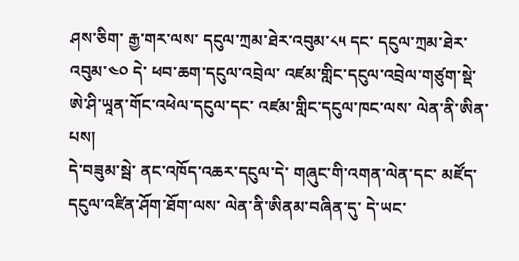ཤས་ཅིག་ རྒྱ་གར་ལས་ དངུལ་ཀྲམ་ཐེར་འབུམ་༨༥ དང་ དངུལ་ཀྲམ་ཐེར་འབུམ་༤༠ དེ་ ཕབ་ཆག་དངུལ་འབྲེལ་ འཛམ་གླིང་དངུལ་འབྲེལ་གཙུག་སྡེ་ ཨེ་ཤི་ཡཱན་གོང་འཕེལ་དངུལ་དང་ འཛམ་གླིང་དངུལ་ཁང་ལས་ ལེན་ནི་ཨིན་པས།
དེ་བཟུམ་སྦེ་ ནང་འཁོད་འཆར་དངུལ་དེ་ གཞུང་གི་འགན་ལེན་དང་ མཛོད་དངུལ་འཛིན་ཤོག་ཐོག་ལས་ ལེན་ནི་ཨིནམ་བཞིན་དུ་ དེ་ཡང་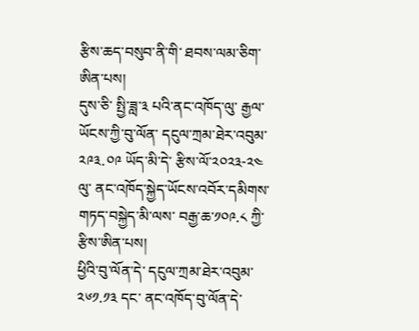རྩིས་ཆད་བསུབ་ནི་གི་ ཐབས་ལམ་ཅིག་ཨིན་པས།
དུས་ཅི་ སྤྱི་ཟླ་༣ པའི་ནང་འཁོད་ལུ་ རྒྱལ་ཡོངས་ཀྱི་བུ་ལོན་ དངུལ་ཀྲམ་ཐེར་འབུམ་༢༩༣.༠༩ ཡོད་མི་དེ་ རྩིས་ལོ་༢༠༢༣-༢༤ ལུ་ ནང་འཁོད་སྐྱེད་ཡོངས་འབོར་དམིགས་གཏད་བསྐྱེད་མི་ལས་ བརྒྱ་ཆ་༡༠༩.༨ ཀྱི་རྩིས་ཨིན་པས།
ཕྱིའི་བུ་ལོན་དེ་ དངུལ་ཀྲམ་ཐེར་འབུམ་༢༦༡.༡༣ དང་ ནང་འཁོད་བུ་ལོན་དེ་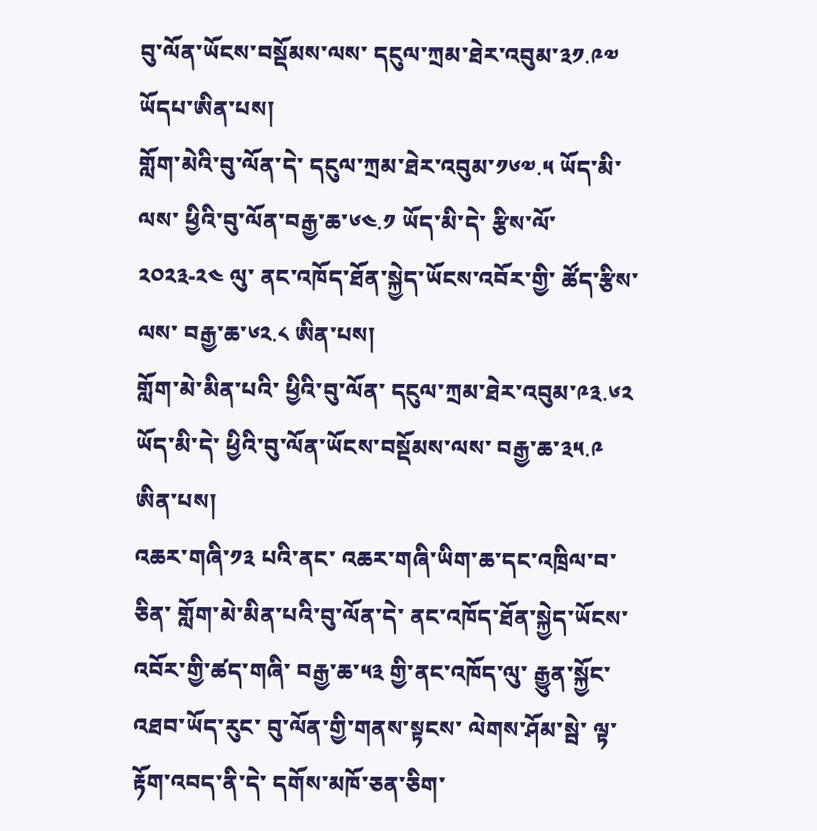བུ་ལོན་ཡོངས་བསྡོམས་ལས་ དངུལ་ཀྲམ་ཐེར་འབུམ་༣༡.༩༧ ཡོདཔ་ཨིན་པས།
གློག་མེའི་བུ་ལོན་དེ་ དངུལ་ཀྲམ་ཐེར་འབུམ་༡༦༧.༥ ཡོད་མི་ལས་ ཕྱིའི་བུ་ལོན་བརྒྱ་ཆ་༦༤.༡ ཡོད་མི་དེ་ རྩིས་ལོ་༢༠༢༣-༢༤ ལུ་ ནང་འཁོད་ཐོན་སྐྱེད་ཡོངས་འབོར་གྱི་ ཚོད་རྩིས་ལས་ བརྒྱ་ཆ་༦༢.༨ ཨིན་པས།
གློག་མེ་མིན་པའི་ ཕྱིའི་བུ་ལོན་ དངུལ་ཀྲམ་ཐེར་འབུམ་༩༣.༦༢ ཡོད་མི་དེ་ ཕྱིའི་བུ་ལོན་ཡོངས་བསྡོམས་ལས་ བརྒྱ་ཆ་༣༥.༩ ཨིན་པས།
འཆར་གཞི་༡༣ པའི་ནང་ འཆར་གཞི་ཡིག་ཆ་དང་འཁྲིལ་བ་ཅིན་ གློག་མེ་མིན་པའི་བུ་ལོན་དེ་ ནང་འཁོད་ཐོན་སྐྱེད་ཡོངས་འབོར་གྱི་ཚད་གཞི་ བརྒྱ་ཆ་༥༣ གྱི་ནང་འཁོད་ལུ་ རྒྱུན་སྐྱོང་འཐབ་ཡོད་རུང་ བུ་ལོན་གྱི་གནས་སྟངས་ ལེགས་ཤོམ་སྦེ་ ལྟ་རྟོག་འབད་ནི་དེ་ དགོས་མཁོ་ཅན་ཅིག་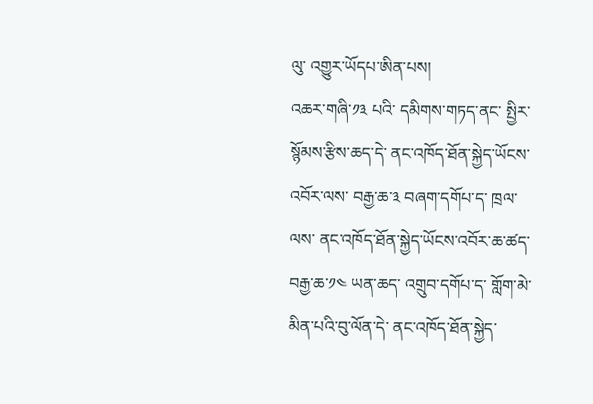ལུ་ འགྱུར་ཡོདཔ་ཨིན་པས།
འཆར་གཞི་༡༣ པའི་ དམིགས་གཏད་ནང་ སྤྱིར་སྙོམས་རྩིས་ཆད་དེ་ ནང་འཁོད་ཐོན་སྐྱེད་ཡོངས་འབོར་ལས་ བརྒྱ་ཆ་༣ བཞག་དགོཔ་ད་ ཁྲལ་ལས་ ནང་འཁོད་ཐོན་སྐྱེད་ཡོངས་འབོར་ཆ་ཚད་ བརྒྱ་ཆ་༡༤ ཡན་ཆད་ འགྲུབ་དགོཔ་ད་ གློག་མེ་མིན་པའི་བུ་ལོན་དེ་ ནང་འཁོད་ཐོན་སྐྱེད་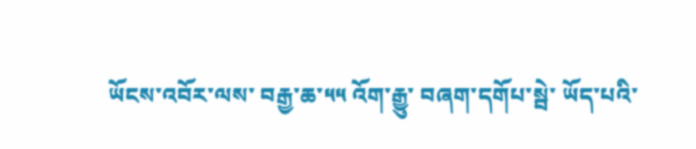ཡོངས་འབོར་ལས་ བརྒྱ་ཆ་༥༥ འོག་རྒྱུ་ བཞག་དགོཔ་སྦེ་ ཡོད་པའི་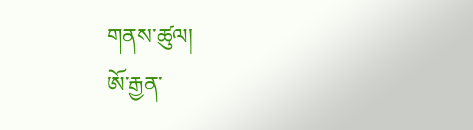གནས་ཚུལ།
ཨོ་རྒྱན་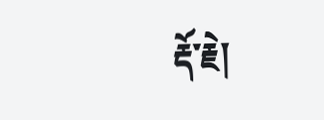རྡོ་རྗེ།